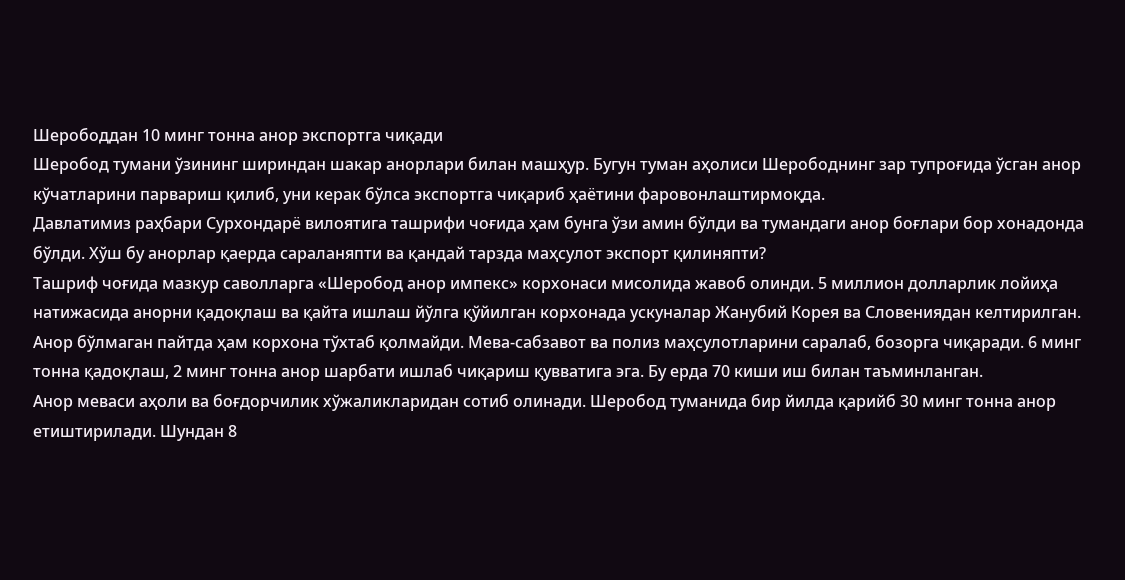Шерободдан 10 минг тонна анор экспортга чиқади
Шеробод тумани ўзининг шириндан шакар анорлари билан машҳур. Бугун туман аҳолиси Шерободнинг зар тупроғида ўсган анор кўчатларини парвариш қилиб, уни керак бўлса экспортга чиқариб ҳаётини фаровонлаштирмоқда.
Давлатимиз раҳбари Сурхондарё вилоятига ташрифи чоғида ҳам бунга ўзи амин бўлди ва тумандаги анор боғлари бор хонадонда бўлди. Хўш бу анорлар қаерда сараланяпти ва қандай тарзда маҳсулот экспорт қилиняпти?
Ташриф чоғида мазкур саволларга «Шеробод анор импекс» корхонаси мисолида жавоб олинди. 5 миллион долларлик лойиҳа натижасида анорни қадоқлаш ва қайта ишлаш йўлга қўйилган корхонада ускуналар Жанубий Корея ва Словениядан келтирилган.
Анор бўлмаган пайтда ҳам корхона тўхтаб қолмайди. Мева-сабзавот ва полиз маҳсулотларини саралаб, бозорга чиқаради. 6 минг тонна қадоқлаш, 2 минг тонна анор шарбати ишлаб чиқариш қувватига эга. Бу ерда 70 киши иш билан таъминланган.
Анор меваси аҳоли ва боғдорчилик хўжаликларидан сотиб олинади. Шеробод туманида бир йилда қарийб 30 минг тонна анор етиштирилади. Шундан 8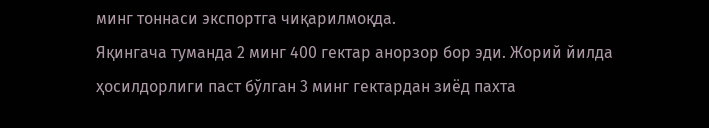минг тоннаси экспортга чиқарилмоқда.
Яқингача туманда 2 минг 400 гектар анорзор бор эди. Жорий йилда ҳосилдорлиги паст бўлган 3 минг гектардан зиёд пахта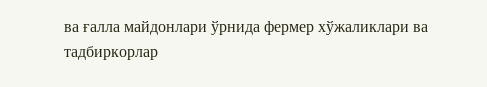ва ғалла майдонлари ўрнида фермер хўжаликлари ва тадбиркорлар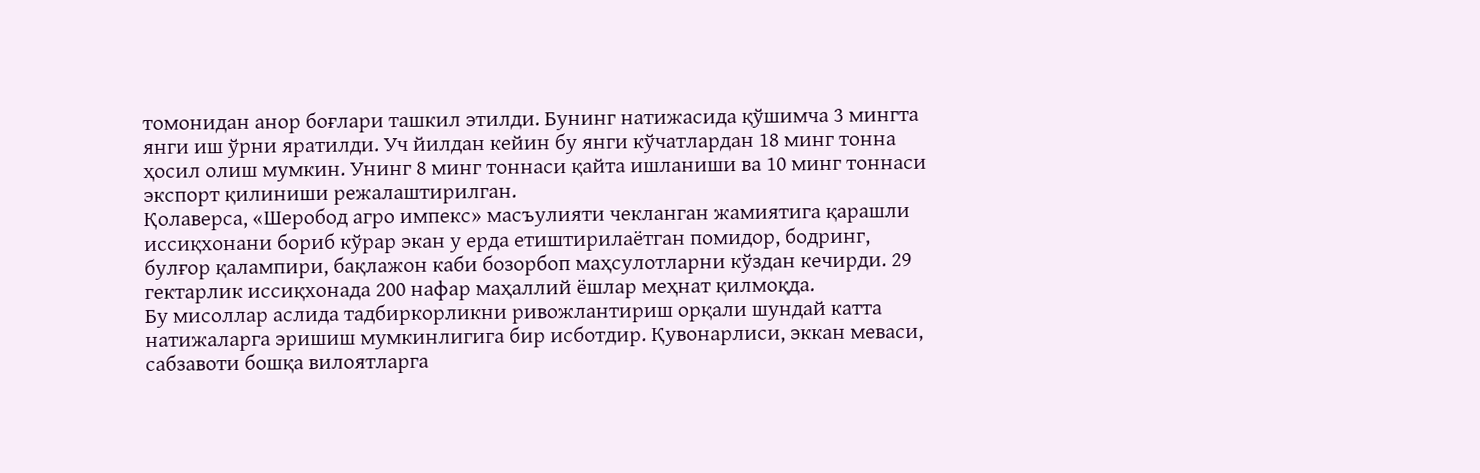томонидан анор боғлари ташкил этилди. Бунинг натижасида қўшимча 3 мингта янги иш ўрни яратилди. Уч йилдан кейин бу янги кўчатлардан 18 минг тонна ҳосил олиш мумкин. Унинг 8 минг тоннаси қайта ишланиши ва 10 минг тоннаси экспорт қилиниши режалаштирилган.
Қолаверса, «Шеробод агро импекс» масъулияти чекланган жамиятига қарашли иссиқхонани бориб кўрар экан у ерда етиштирилаётган помидор, бодринг, булғор қалампири, бақлажон каби бозорбоп маҳсулотларни кўздан кечирди. 29 гектарлик иссиқхонада 200 нафар маҳаллий ёшлар меҳнат қилмоқда.
Бу мисоллар аслида тадбиркорликни ривожлантириш орқали шундай катта натижаларга эришиш мумкинлигига бир исботдир. Қувонарлиси, эккан меваси, сабзавоти бошқа вилоятларга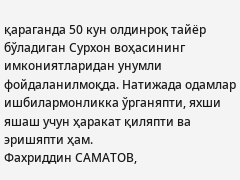қараганда 50 кун олдинроқ тайёр бўладиган Сурхон воҳасининг имкониятларидан унумли фойдаланилмоқда. Натижада одамлар ишбилармонликка ўрганяпти, яхши яшаш учун ҳаракат қиляпти ва эришяпти ҳам.
Фахриддин САМАТОВ,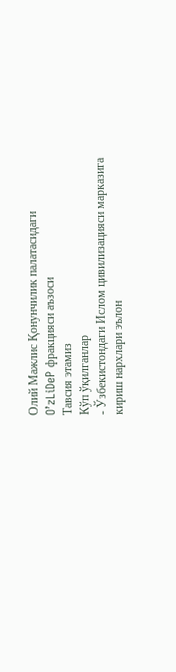Олий Мажлис Қонунчилик палатасидаги
OʼzLiDeP фракцияси аъзоси
Тавсия этамиз
Кўп ўқилганлар
- Ўзбекистондаги Ислом цивилизацияси марказига кириш нархлари эълон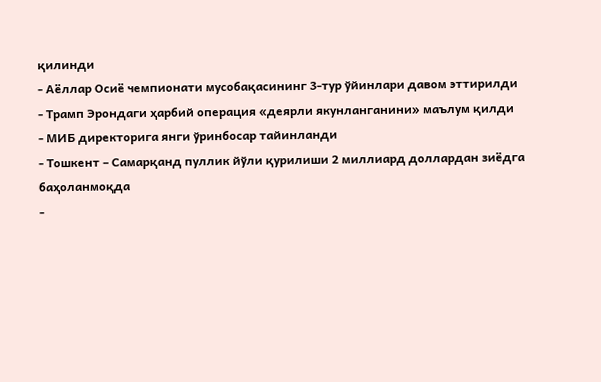қилинди
- Аёллар Осиё чемпионати мусобақасининг 3-тур ўйинлари давом эттирилди
- Трамп Эрондаги ҳарбий операция «деярли якунланганини» маълум қилди
- МИБ директорига янги ўринбосар тайинланди
- Тошкент – Самарқанд пуллик йўли қурилиши 2 миллиард доллардан зиёдга баҳоланмоқда
-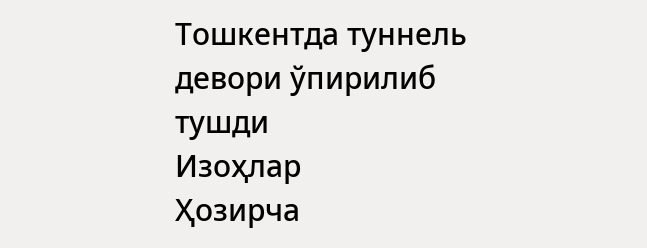Тошкентда туннель девори ўпирилиб тушди
Изоҳлар
Ҳозирча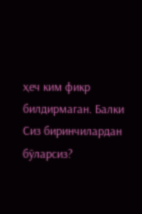ҳеч ким фикр билдирмаган. Балки Сиз биринчилардан бўларсиз?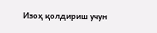Изоҳ қолдириш учун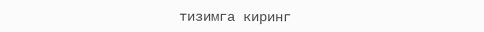тизимга киринг